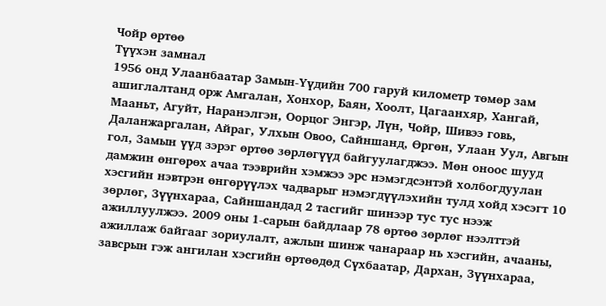Чойр өртөө
Түүхэн замнал
1956 онд Улаанбаатар Замын-Үүдийн 700 гаруй километр төмөр зам ашиглалтанд орж Амгалан, Хонхор, Баян, Хоолт, Цагаанхяр, Хангай, Мааньт, Агуйт, Наранэлгэн, Оорцог Энгэр, Лүн, Чойр, Шивээ говь, Даланжаргалан, Айраг, Улхын Овоо, Сайншанд, Өргөн, Улаан Уул, Авгын гол, Замын үүд зэрэг өртөө зөрлөгүүд байгуулагджээ. Мөн оноос шууд дамжин өнгөрөх ачаа тээврийн хэмжээ эрс нэмэгдсэнтэй холбогдуулан хэсгийн нэвтрэн өнгөрүүлэх чадварыг нэмэгдүүлэхийн тулд хойд хэсэгт 10 зөрлөг, Зүүнхараа, Сайншандад 2 тасгийг шинээр тус тус нээж ажиллуулжээ. 2009 оны 1-сарын байдлаар 78 өртөө зөрлөг нээлттэй ажиллаж байгааг зориулалт, ажлын шинж чанараар нь хэсгийн, ачааны, завсрын гэж ангилан хэсгийн өртөөдөд Сүхбаатар, Дархан, Зүүнхараа,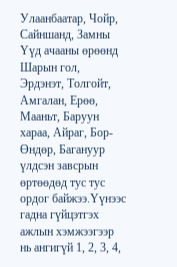Улаанбаатар, Чойр, Сайншанд, Замны Үүд ачааны өрөөнд Шарын гол, Эрдэнэт, Толгойт, Амгалан, Ерөө, Мааньт, Баруун хараа, Айраг, Бор-Өндөр, Багануур үлдсэн завсрын өртөөдөд тус тус ордог байжээ.Үүнээс гадна гүйцэтгэх ажлын хэмжээгээр нь ангигүй 1, 2, 3, 4,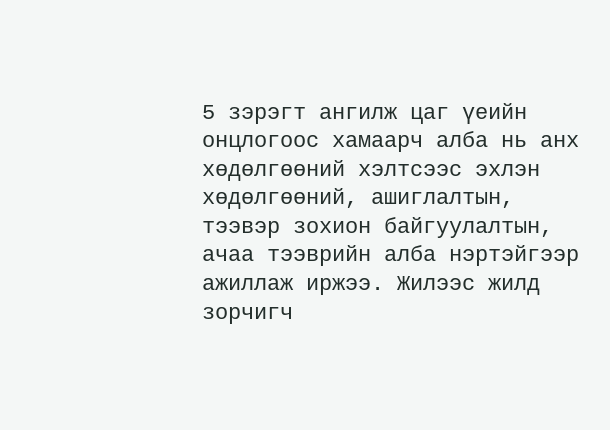5 зэрэгт ангилж цаг үеийн онцлогоос хамаарч алба нь анх хөдөлгөөний хэлтсээс эхлэн хөдөлгөөний, ашиглалтын, тээвэр зохион байгуулалтын, ачаа тээврийн алба нэртэйгээр ажиллаж иржээ. Жилээс жилд зорчигч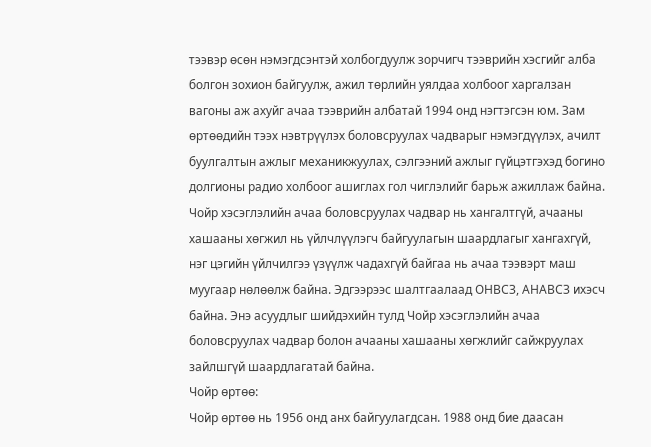тээвэр өсөн нэмэгдсэнтэй холбогдуулж зорчигч тээврийн хэсгийг алба болгон зохион байгуулж, ажил төрлийн уялдаа холбоог харгалзан вагоны аж ахуйг ачаа тээврийн албатай 1994 онд нэгтэгсэн юм. Зам өртөөдийн тээх нэвтрүүлэх боловсруулах чадварыг нэмэгдүүлэх, ачилт буулгалтын ажлыг механикжуулах, сэлгээний ажлыг гүйцэтгэхэд богино долгионы радио холбоог ашиглах гол чиглэлийг барьж ажиллаж байна. Чойр хэсэглэлийн ачаа боловсруулах чадвар нь хангалтгүй, ачааны хашааны хөгжил нь үйлчлүүлэгч байгуулагын шаардлагыг хангахгүй, нэг цэгийн үйлчилгээ үзүүлж чадахгүй байгаа нь ачаа тээвэрт маш муугаар нөлөөлж байна. Эдгээрээс шалтгаалаад ОНВСЗ, АНАВСЗ ихэсч байна. Энэ асуудлыг шийдэхийн тулд Чойр хэсэглэлийн ачаа боловсруулах чадвар болон ачааны хашааны хөгжлийг сайжруулах зайлшгүй шаардлагатай байна.
Чойр өртөө:
Чойр өртөө нь 1956 онд анх байгуулагдсан. 1988 онд бие даасан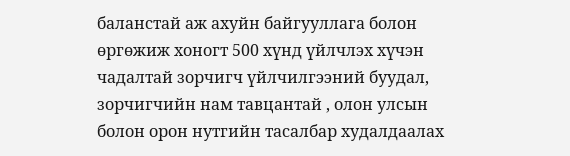баланстай аж ахуйн байгууллага болон өргөжиж хоногт 500 хүнд үйлчлэх хүчэн чадалтай зорчигч үйлчилгээний буудал, зорчигчийн нам тавцантай , олон улсын болон орон нутгийн тасалбар худалдаалах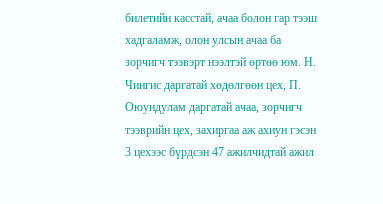билетийн касстай, ачаа болон гар тээш хадгаламж, олон улсын ачаа ба зорчигч тээвэрт нээлтэй өртөө юм. Н. Чингис даргатай хөдөлгөөн цех, П. Оюундулам даргатай ачаа, зорчигч тээврийн цех, захиргаа аж ахиун гэсэн 3 цехээс бүрдсэн 47 ажилчидтай ажил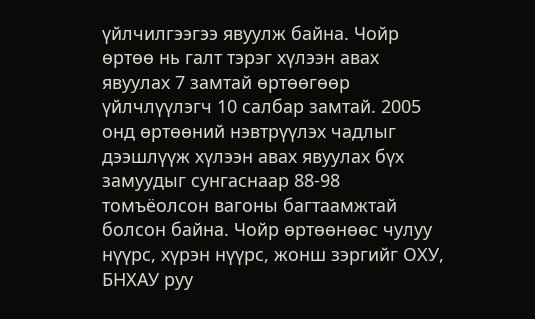үйлчилгээгээ явуулж байна. Чойр өртөө нь галт тэрэг хүлээн авах явуулах 7 замтай өртөөгөөр үйлчлүүлэгч 10 салбар замтай. 2005 онд өртөөний нэвтрүүлэх чадлыг дээшлүүж хүлээн авах явуулах бүх замуудыг сунгаснаар 88-98 томъёолсон вагоны багтаамжтай болсон байна. Чойр өртөөнөөс чулуу нүүрс, хүрэн нүүрс, жонш зэргийг ОХУ, БНХАУ руу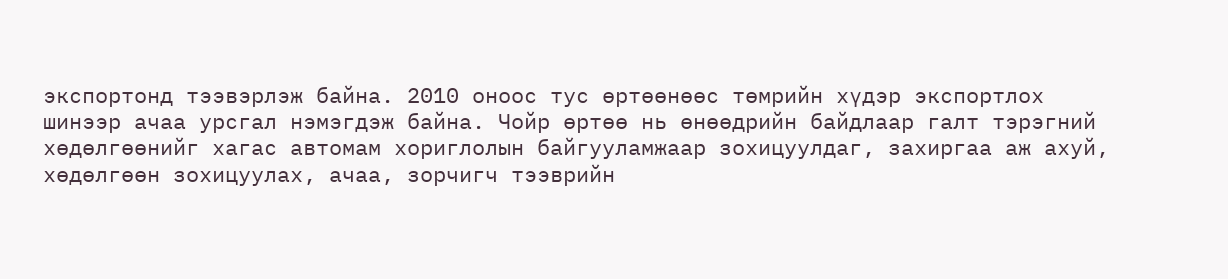экспортонд тээвэрлэж байна. 2010 оноос тус өртөөнөөс төмрийн хүдэр экспортлох шинээр ачаа урсгал нэмэгдэж байна. Чойр өртөө нь өнөөдрийн байдлаар галт тэрэгний хөдөлгөөнийг хагас автомам хориглолын байгууламжаар зохицуулдаг, захиргаа аж ахуй, хөдөлгөөн зохицуулах, ачаа, зорчигч тээврийн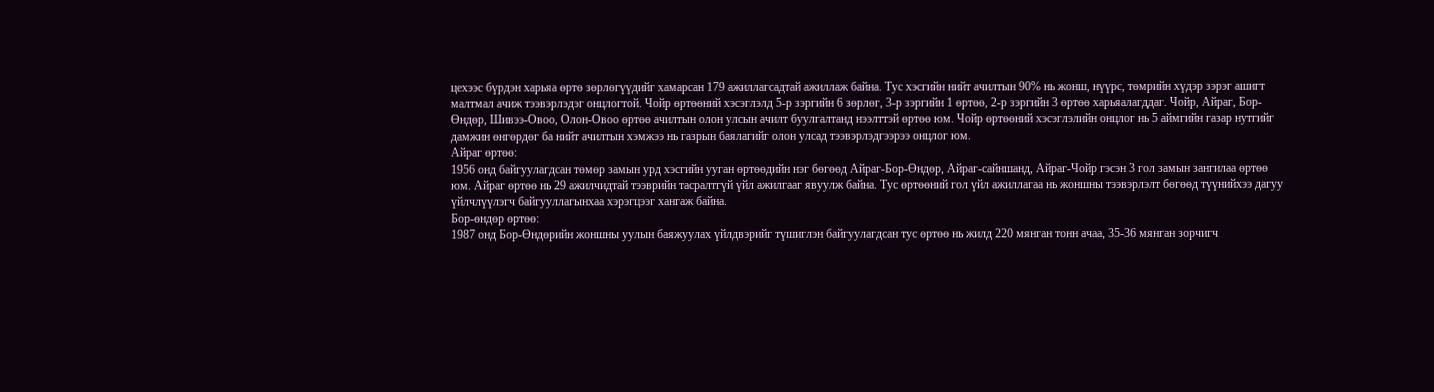цехээс бүрдэн харьяа өртө зөрлөгүүдийг хамарсан 179 ажиллагсадтай ажиллаж байна. Тус хэсгийн нийт ачилтын 90% нь жонш, нүүрс, төмрийн хүдэр зэрэг ашигт малтмал ачиж тээвэрлэдэг онцлогтой. Чойр өртөөний хэсэглэлд 5-р зэргийн 6 зөрлөг, 3-р зэргийн 1 өртөө, 2-р зэргийн 3 өртөө харьяалагддаг. Чойр, Айраг, Бор-Өндөр, Шивээ-Овоо, Олон-Овоо өртөө ачилтын олон улсын ачилт буулгалтанд нээлттэй өртөө юм. Чойр өртөөний хэсэглэлийн онцлог нь 5 аймгийн газар нутгийг дамжин өнгөрдөг ба нийт ачилтын хэмжээ нь газрын баялагийг олон улсад тээвэрлэдгээрээ онцлог юм.
Айраг өртөө:
1956 онд байгуулагдсан төмөр замын урд хэсгийн ууган өртөөдийн нэг бөгөөд Айраг-Бор-Өндөр, Айраг-сайншанд, Айраг-Чойр гэсэн 3 гол замын зангилаа өртөө юм. Айраг өртөө нь 29 ажилчидтай тээврийн тасралтгүй үйл ажилгааг явуулж байна. Тус өртөөний гол үйл ажиллагаа нь жоншны тээвэрлэлт бөгөөд түүнийхээ дагуу үйлчлүүлэгч байгууллагынхаа хэрэгцээг хангаж байна.
Бор-өндөр өртөө:
1987 онд Бор-Өндөрийн жоншны уулын баяжуулах үйлдвэрийг түшиглэн байгуулагдсан тус өртөө нь жилд 220 мянган тонн ачаа, 35-36 мянган зорчигч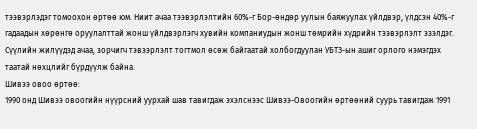тээвэрлэдэг томоохон өртөө юм. Ниит ачаа тээвэрлэлтийн 60%-г Бор-өндөр уулын баяжуулах үйлдвэр, үлдсэн 40%-г гадаадын хөрөнгө оруулалттай жонш үйлдвэрлэгч хувийн компаниудын жонш төмрийн хүдрийн тээвэрлэлт эзэлдэг. Сүүлийн жилүүдэд ачаа, зорчигч тэвээрлэлт тогтмол өсөж байгаатай холбогдуулан УБТЗ-ын ашиг орлого нэмэгдэх таатай нөхцлийг бүрдүүлж байна.
Шивээ овоо өртөө:
1990 онд Шивээ овоогийн нүүрсний уурхай шав тавигдаж эхэлснээс Шивээ-Овоогийн өртөөний суурь тавигдаж 1991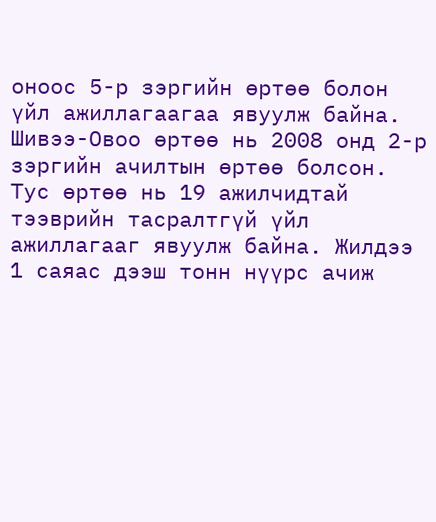оноос 5-р зэргийн өртөө болон үйл ажиллагаагаа явуулж байна. Шивээ-Овоо өртөө нь 2008 онд 2-р зэргийн ачилтын өртөө болсон. Тус өртөө нь 19 ажилчидтай тээврийн тасралтгүй үйл ажиллагааг явуулж байна. Жилдээ 1 саяас дээш тонн нүүрс ачиж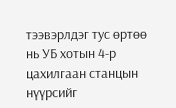тээвэрлдэг тус өртөө нь УБ хотын 4-р цахилгаан станцын нүүрсийг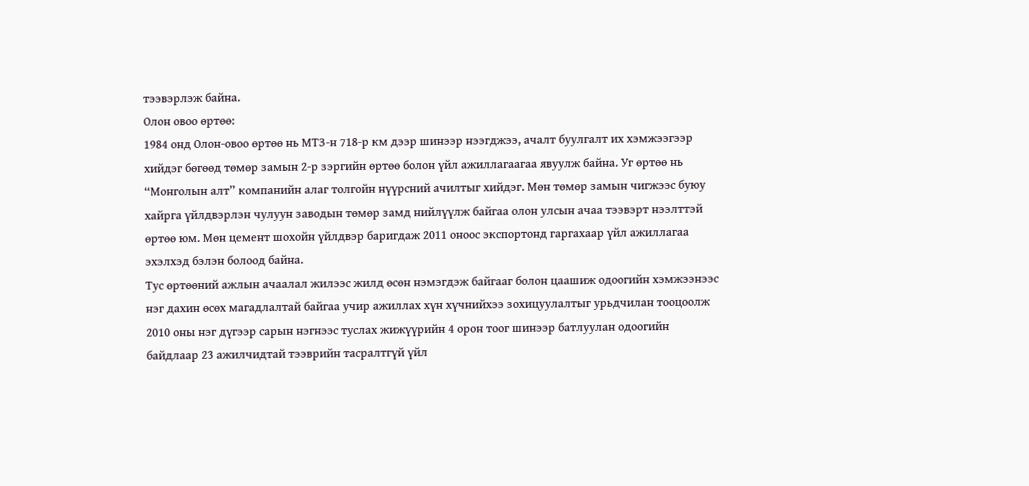тээвэрлэж байна.
Олон овоо өртөө:
1984 онд Олон-овоо өртөө нь МТЗ-н 718-р км дээр шинээр нээгджээ, ачалт буулгалт их хэмжээгээр хийдэг бөгөөд төмөр замын 2-р зэргийн өртөө болон үйл ажиллагаагаа явуулж байна. Уг өртөө нь “Монголын алт” компанийн алаг толгойн нүүрсний ачилтыг хийдэг. Мөн төмөр замын чигжээс буюу хайрга үйлдвэрлэн чулуун заводын төмөр замд нийлүүлж байгаа олон улсын ачаа тээвэрт нээлттэй өртөө юм. Мөн цемент шохойн үйлдвэр баригдаж 2011 оноос экспортонд гаргахаар үйл ажиллагаа эхэлхэд бэлэн болоод байна.
Тус өртөөний ажлын ачаалал жилээс жилд өсөн нэмэгдэж байгааг болон цаашиж одоогийн хэмжээнээс нэг дахин өсөх магадлалтай байгаа учир ажиллах хүн хүчнийхээ зохицуулалтыг урьдчилан тооцоолж 2010 оны нэг дүгээр сарын нэгнээс туслах жижүүрийн 4 орон тоог шинээр батлуулан одоогийн байдлаар 23 ажилчидтай тээврийн тасралтгүй үйл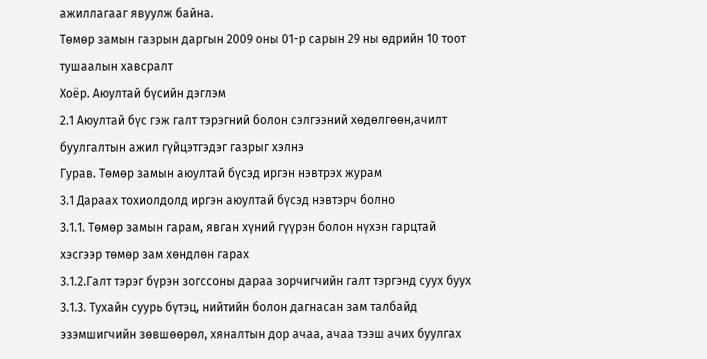ажиллагааг явуулж байна.
Төмөр замын газрын даргын 2009 оны 01-р сарын 29 ны өдрийн 10 тоот тушаалын хавсралт
Хоёр. Аюултай бүсийн дэглэм
2.1 Аюултай бүс гэж галт тэрэгний болон сэлгээний хөдөлгөөн,ачилт буулгалтын ажил гүйцэтгэдэг газрыг хэлнэ
Гурав. Төмөр замын аюултай бүсэд иргэн нэвтрэх журам
3.1 Дараах тохиолдолд иргэн аюултай бүсэд нэвтэрч болно
3.1.1. Төмөр замын гарам, явган хүний гүүрэн болон нүхэн гарцтай хэсгээр төмөр зам хөндлөн гарах
3.1.2.Галт тэрэг бүрэн зогссоны дараа зорчигчийн галт тэргэнд суух буух
3.1.3. Тухайн суурь бүтэц, нийтийн болон дагнасан зам талбайд эзэмшигчийн зөвшөөрөл, хяналтын дор ачаа, ачаа тээш ачих буулгах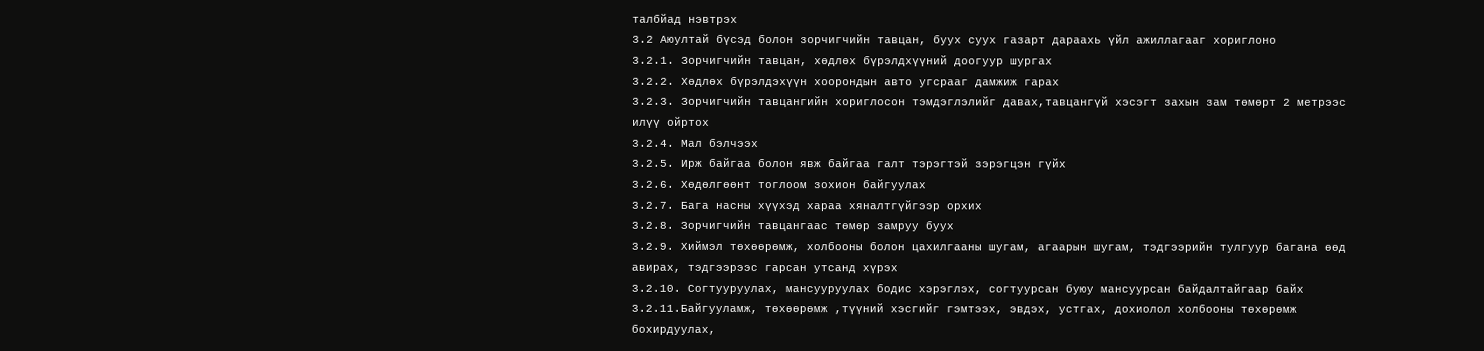талбйад нэвтрэх
3.2 Аюултай бүсэд болон зорчигчийн тавцан, буух суух газарт дараахь үйл ажиллагааг хориглоно
3.2.1. Зорчигчийн тавцан, хөдлөх бүрэлдхүүний доогуур шургах
3.2.2. Хөдлөх бүрэлдэхүүн хоорондын авто угсрааг дамжиж гарах
3.2.3. Зорчигчийн тавцангийн хориглосон тэмдэглэлийг давах,тавцангүй хэсэгт захын зам төмөрт 2 метрээс илүү ойртох
3.2.4. Мал бэлчээх
3.2.5. Ирж байгаа болон явж байгаа галт тэрэгтэй зэрэгцэн гүйх
3.2.6. Хөдөлгөөнт тоглоом зохион байгуулах
3.2.7. Бага насны хүүхэд хараа хяналтгүйгээр орхих
3.2.8. Зорчигчийн тавцангаас төмөр замруу буух
3.2.9. Хиймэл төхөөрөмж, холбооны болон цахилгааны шугам, агаарын шугам, тэдгээрийн тулгуур багана өөд авирах, тэдгээрээс гарсан утсанд хүрэх
3.2.10. Согтууруулах, мансууруулах бодис хэрэглэх, согтуурсан буюу мансуурсан байдалтайгаар байх
3.2.11.Байгууламж, төхөөрөмж ,түүний хэсгийг гэмтээх, эвдэх, устгах, дохиолол холбооны төхөрөмж бохирдуулах,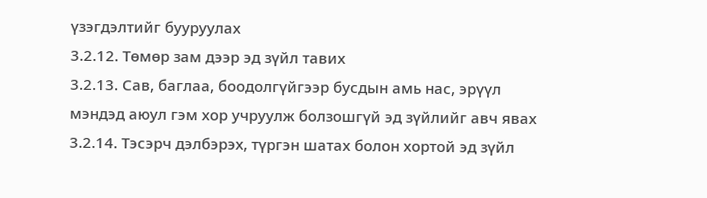үзэгдэлтийг бууруулах
3.2.12. Төмөр зам дээр эд зүйл тавих
3.2.13. Сав, баглаа, боодолгүйгээр бусдын амь нас, эрүүл мэндэд аюул гэм хор учруулж болзошгүй эд зүйлийг авч явах
3.2.14. Тэсэрч дэлбэрэх, түргэн шатах болон хортой эд зүйл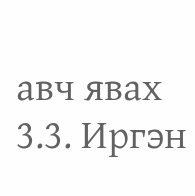авч явах
3.3. Иргэн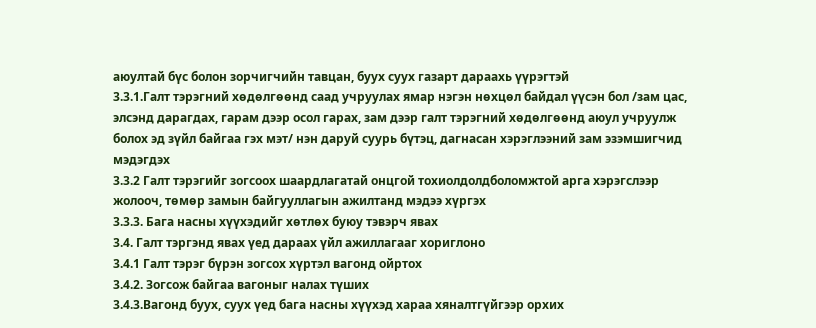аюултай бүс болон зорчигчийн тавцан, буух суух газарт дараахь үүрэгтэй
3.3.1.Галт тэрэгний хөдөлгөөнд саад учруулах ямар нэгэн нөхцөл байдал үүсэн бол /зам цас, элсэнд дарагдах, гарам дээр осол гарах, зам дээр галт тэрэгний хөдөлгөөнд аюул учруулж болох эд зүйл байгаа гэх мэт/ нэн даруй суурь бүтэц, дагнасан хэрэглээний зам эзэмшигчид мэдэгдэх
3.3.2 Галт тэрэгийг зогсоох шаардлагатай онцгой тохиолдолдболомжтой арга хэрэгслээр жолооч, төмөр замын байгууллагын ажилтанд мэдээ хүргэх
3.3.3. Бага насны хүүхэдийг хөтлөх буюу тэвэрч явах
3.4. Галт тэргэнд явах үед дараах үйл ажиллагааг хориглоно
3.4.1 Галт тэрэг бүрэн зогсох хүртэл вагонд ойртох
3.4.2. Зогсож байгаа вагоныг налах түших
3.4.3.Вагонд буух, суух үед бага насны хүүхэд хараа хяналтгүйгээр орхих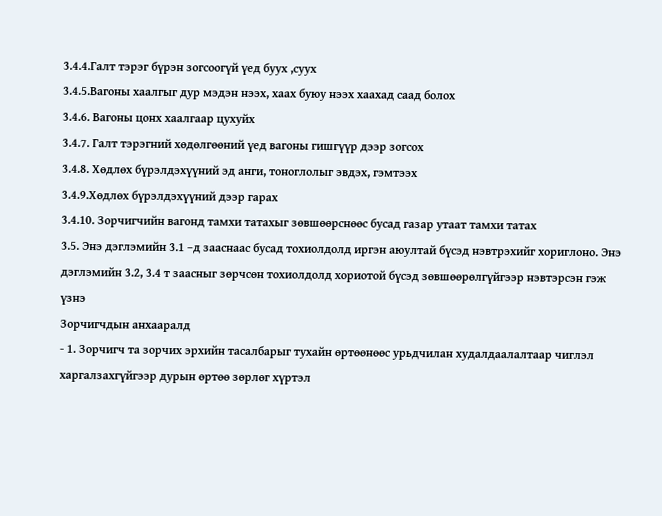3.4.4.Галт тэрэг бүрэн зогсоогүй үед буух ,суух
3.4.5.Вагоны хаалгыг дур мэдэн нээх, хаах буюу нээх хаахад саад болох
3.4.6. Вагоны цонх хаалгаар цухуйх
3.4.7. Галт тэрэгний хөдөлгөөний үед вагоны гишгүүр дээр зогсох
3.4.8. Хөдлөх бүрэлдэхүүний эд анги, тоноглолыг эвдэх, гэмтээх
3.4.9.Хөдлөх бүрэлдэхүүний дээр гарах
3.4.10. Зорчигчийн вагонд тамхи татахыг зөвшөөрснөөс бусад газар утаат тамхи татах
3.5. Энэ дэглэмийн 3.1 –д зааснаас бусад тохиолдолд иргэн аюултай бүсэд нэвтрэхийг хориглоно. Энэ дэглэмийн 3.2, 3.4 т заасныг зөрчсөн тохиолдолд хориотой бүсэд зөвшөөрөлгүйгээр нэвтэрсэн гэж үзнэ
Зорчигчдын анхааралд
- 1. Зорчигч та зорчих эрхийн тасалбарыг тухайн өртөөнөөс урьдчилан худалдаалалтаар чиглэл харгалзахгүйгээр дурын өртөө зөрлөг хүртэл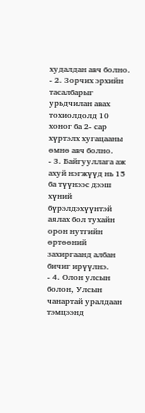худалдан авч болно.
- 2. Зорчих эрхийн тасалбарыг урьдчилан авах тохиолдолд 10 хоног ба 2- сар хүртэлх хугацааны өмнө авч болно.
- 3. Байгууллага аж ахуй нэгжүүд нь 15 ба түүнээс дээш хүний бүрэлдэхүүнтэй аялах бол тухайн орон нутгийн өртөөний захиргаанд албан бичиг ирүүлнэ.
- 4. Олон улсын болон, Улсын чанартай уралдаан тэмцээнд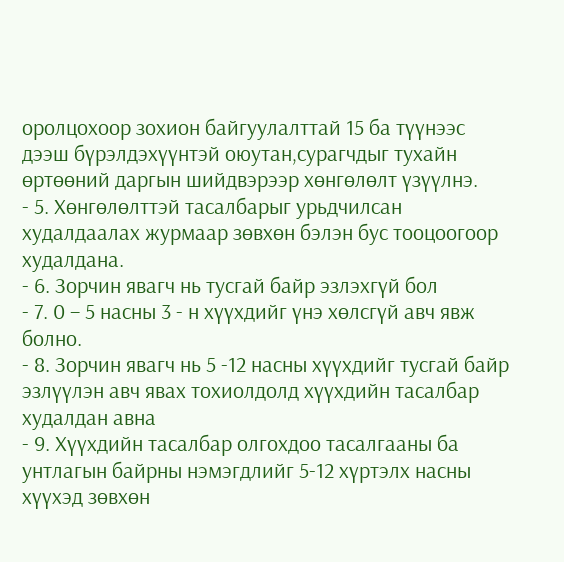оролцохоор зохион байгуулалттай 15 ба түүнээс дээш бүрэлдэхүүнтэй оюутан,сурагчдыг тухайн өртөөний даргын шийдвэрээр хөнгөлөлт үзүүлнэ.
- 5. Хөнгөлөлттэй тасалбарыг урьдчилсан худалдаалах журмаар зөвхөн бэлэн бус тооцоогоор худалдана.
- 6. Зорчин явагч нь тусгай байр эзлэхгүй бол
- 7. 0 – 5 насны 3 - н хүүхдийг үнэ хөлсгүй авч явж болно.
- 8. Зорчин явагч нь 5 -12 насны хүүхдийг тусгай байр эзлүүлэн авч явах тохиолдолд хүүхдийн тасалбар худалдан авна
- 9. Хүүхдийн тасалбар олгохдоо тасалгааны ба унтлагын байрны нэмэгдлийг 5-12 хүртэлх насны хүүхэд зөвхөн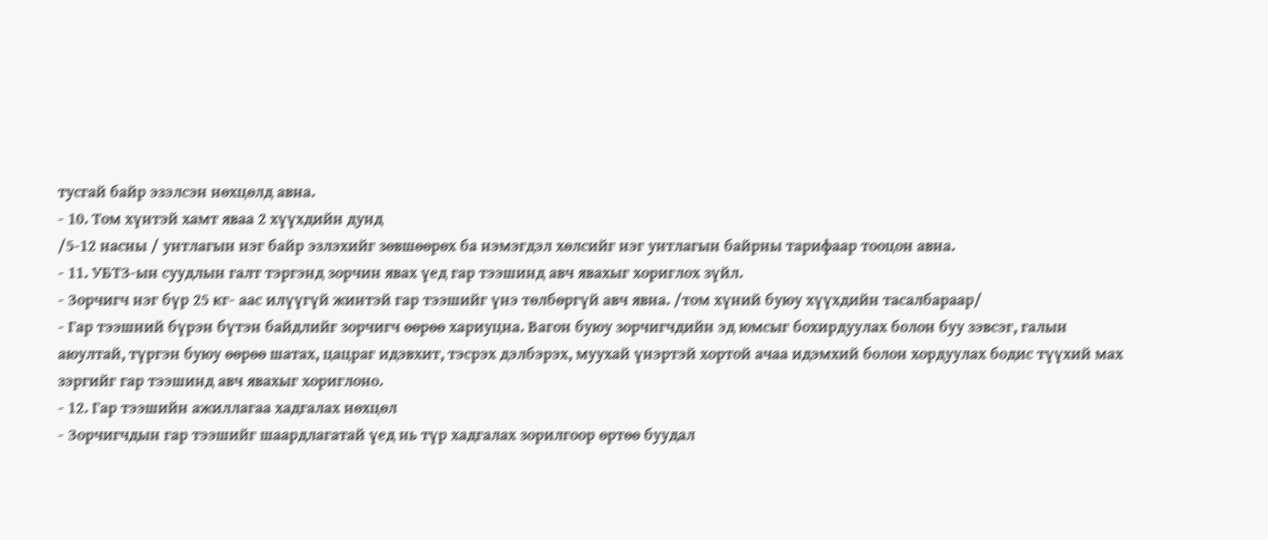тусгай байр эзэлсэн нөхцөлд авна.
- 10. Том хүнтэй хамт яваа 2 хүүхдийн дунд
/5-12 насны / унтлагын нэг байр эзлэхийг зөвшөөрөх ба нэмэгдэл хөлсийг нэг унтлагын байрны тарифаар тооцон авна.
- 11. УБТЗ-ын суудлын галт тэргэнд зорчин явах үед гар тээшинд авч явахыг хориглох зүйл.
- Зорчигч нэг бүр 25 кг- аас илүүгүй жинтэй гар тээшийг үнэ төлбөргүй авч явна. /том хүний буюу хүүхдийн тасалбараар/
- Гар тээшний бүрэн бүтэн байдлийг зорчигч өөрөө хариуцна. Вагон буюу зорчигчдийн эд юмсыг бохирдуулах болон буу зэвсэг, галын аюултай, түргэн буюу өөрөө шатах, цацраг идэвхит, тэсрэх дэлбэрэх, муухай үнэртэй хортой ачаа идэмхий болон хордуулах бодис түүхий мах зэргийг гар тээшинд авч явахыг хориглоно.
- 12. Гар тээшийн ажиллагаа хадгалах нөхцөл
- Зорчигчдын гар тээшийг шаардлагатай үед нь түр хадгалах зорилгоор өртөө буудал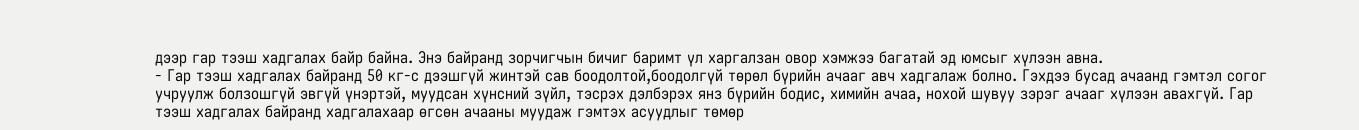дээр гар тээш хадгалах байр байна. Энэ байранд зорчигчын бичиг баримт үл харгалзан овор хэмжээ багатай эд юмсыг хүлээн авна.
- Гар тээш хадгалах байранд 50 кг-с дээшгүй жинтэй сав боодолтой,боодолгүй төрөл бүрийн ачааг авч хадгалаж болно. Гэхдээ бусад ачаанд гэмтэл согог учруулж болзошгүй эвгүй үнэртэй, муудсан хүнсний зүйл, тэсрэх дэлбэрэх янз бүрийн бодис, химийн ачаа, нохой шувуу зэрэг ачааг хүлээн авахгүй. Гар тээш хадгалах байранд хадгалахаар өгсөн ачааны муудаж гэмтэх асуудлыг төмөр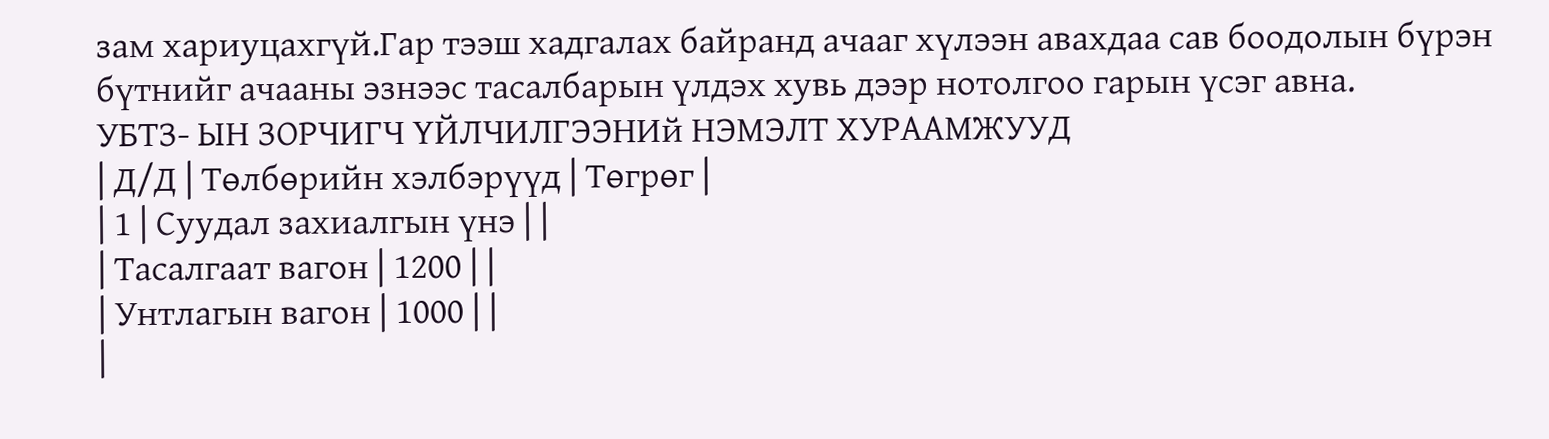зам хариуцахгүй.Гар тээш хадгалах байранд ачааг хүлээн авахдаа сав боодолын бүрэн бүтнийг ачааны эзнээс тасалбарын үлдэх хувь дээр нотолгоо гарын үсэг авна.
УБТЗ- ЫН ЗОРЧИГЧ ҮЙЛЧИЛГЭЭНИй НЭМЭЛТ ХУРААМЖУУД
| Д/Д | Төлбөрийн хэлбэрүүд | Төгрөг |
| 1 | Суудал захиалгын үнэ | |
| Тасалгаат вагон | 1200 | |
| Унтлагын вагон | 1000 | |
|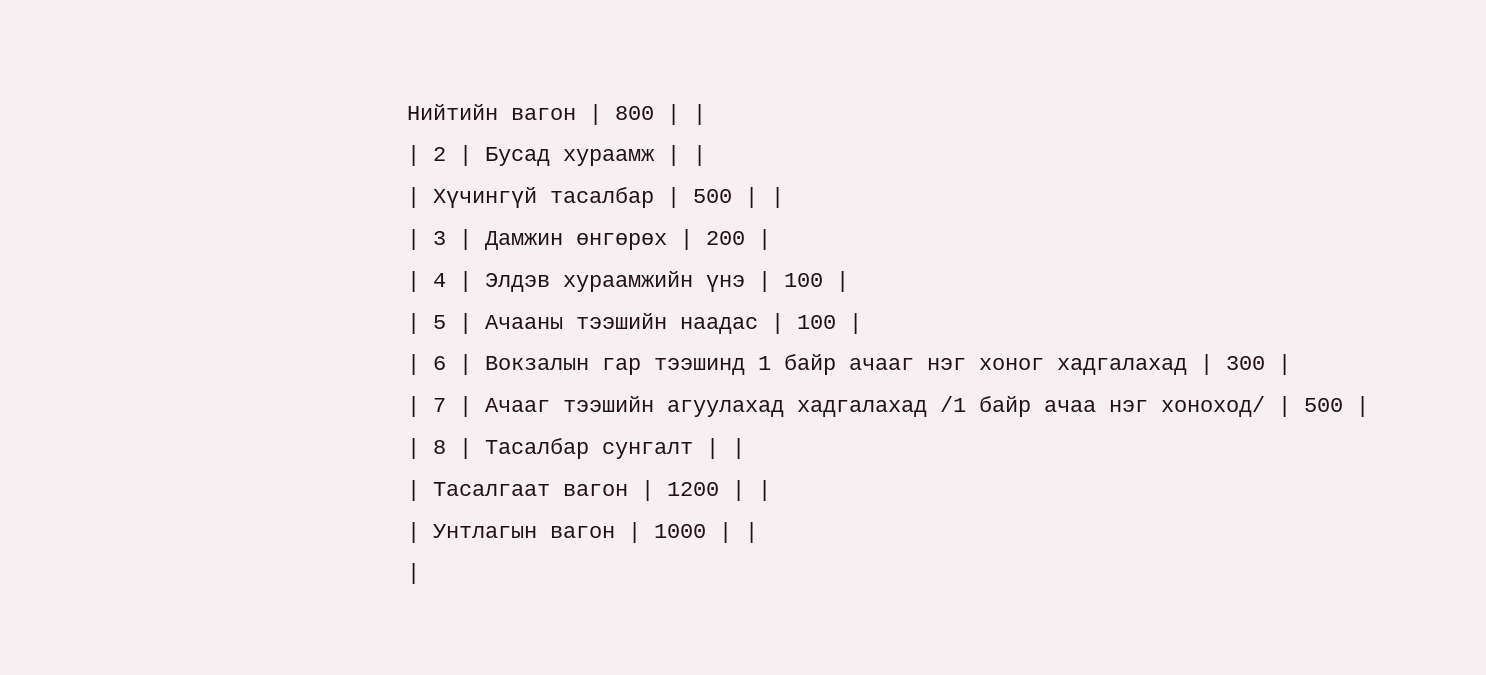Нийтийн вагон | 800 | |
| 2 | Бусад хураамж | |
| Хүчингүй тасалбар | 500 | |
| 3 | Дамжин өнгөрөх | 200 |
| 4 | Элдэв хураамжийн үнэ | 100 |
| 5 | Ачааны тээшийн наадас | 100 |
| 6 | Вокзалын гар тээшинд 1 байр ачааг нэг хоног хадгалахад | 300 |
| 7 | Ачааг тээшийн агуулахад хадгалахад /1 байр ачаа нэг хоноход/ | 500 |
| 8 | Тасалбар сунгалт | |
| Тасалгаат вагон | 1200 | |
| Унтлагын вагон | 1000 | |
|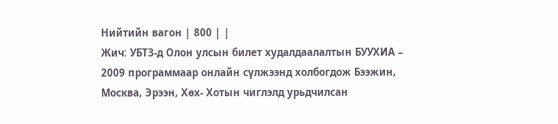Нийтийн вагон | 800 | |
Жич: УБТЗ-д Олон улсын билет худалдаалалтын БУУХИА – 2009 программаар онлайн сүлжээнд холбогдож Бээжин, Москва, Эрээн, Хөх- Хотын чиглэлд урьдчилсан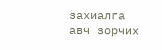захиалга авч зорчих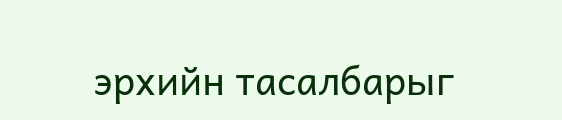эрхийн тасалбарыг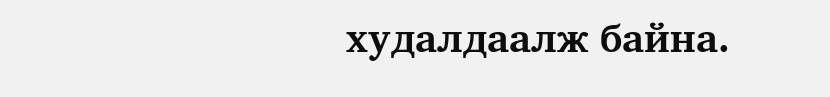худалдаалж байна.